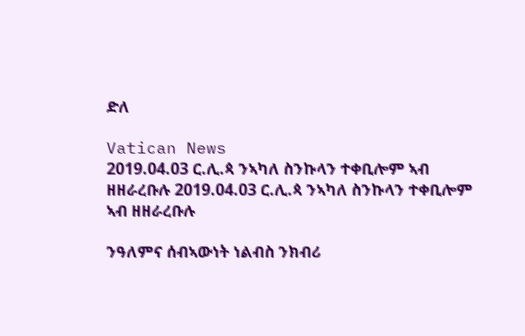ድለ

Vatican News
2019.04.03 ር.ሊ.ጳ ንኣካለ ስንኩላን ተቀቢሎም ኣብ ዘዘራረቡሉ 2019.04.03 ር.ሊ.ጳ ንኣካለ ስንኩላን ተቀቢሎም ኣብ ዘዘራረቡሉ

ንዓለምና ሰብኣውነት ነልብስ ንክብሪ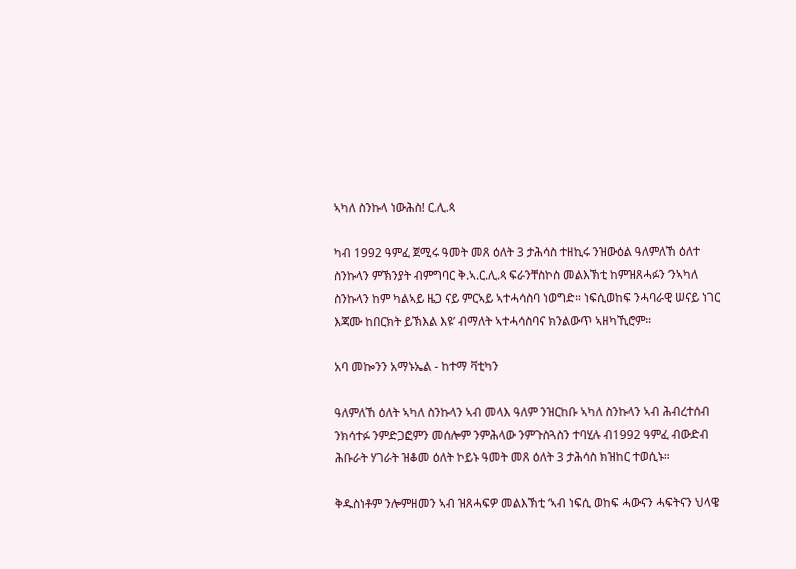ኣካለ ስንኩላ ነውሕስ! ር.ሊ.ጳ

ካብ 1992 ዓምፈ ጀሚሩ ዓመት መጸ ዕለት 3 ታሕሳስ ተዘኪሩ ንዝውዕል ዓለምለኸ ዕለተ ስንኩላን ምኽንያት ብምግባር ቅ.ኣ.ር.ሊ.ጳ ፍራንቸስኮስ መልእኽቲ ከምዝጸሓፉን ‘ንኣካለ ስንኩላን ከም ካልኣይ ዜጋ ናይ ምርኣይ ኣተሓሳስባ ነወግድ። ነፍሲወከፍ ንሓባራዊ ሠናይ ነገር እጃሙ ከበርክት ይኽእል እዩ’ ብማለት ኣተሓሳስባና ክንልውጥ ኣዘካኺሮም።

አባ መኰንን አማኑኤል - ከተማ ቫቲካን

ዓለምለኸ ዕለት ኣካለ ስንኩላን ኣብ መላእ ዓለም ንዝርከቡ ኣካለ ስንኩላን ኣብ ሕብረተሰብ ንክሳተፉ ንምድጋፎምን መሰሎም ንምሕላው ንምጉስጓስን ተባሂሉ ብ1992 ዓምፈ ብውድብ ሕቡራት ሃገራት ዝቆመ ዕለት ኮይኑ ዓመት መጸ ዕለት 3 ታሕሳስ ክዝከር ተወሲኑ።

ቅዱስነቶም ንሎምዘመን ኣብ ዝጸሓፍዎ መልእኽቲ ‘ኣብ ነፍሲ ወከፍ ሓውናን ሓፍትናን ህላዌ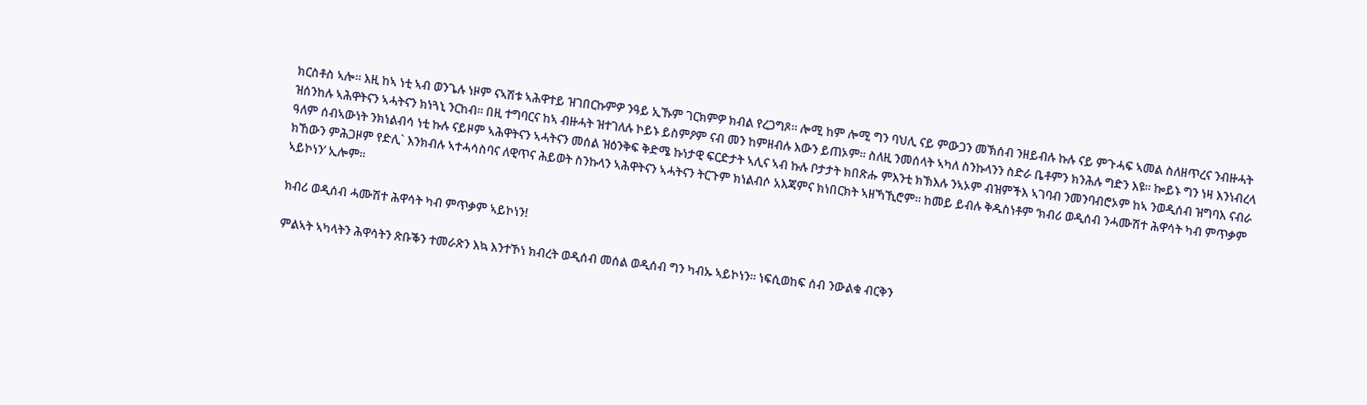ክርስቶስ ኣሎ። እዚ ከኣ ነቲ ኣብ ወንጌሉ ነዞም ናኣሽቱ ኣሕዋተይ ዝገበርኩምዎ ንዓይ ኢኹም ገርክምዎ ክብል የረጋግጾ። ሎሚ ከም ሎሚ ግን ባህሊ ናይ ምውጋን መኽሰብ ንዘይብሉ ኩሉ ናይ ምጉሓፍ ኣመል ስለዘጥረና ንብዙሓት ዝሰንከሉ ኣሕዋትናን ኣሓትናን ክነጓኒ ንርከብ። በዚ ተግባርና ከኣ ብዙሓት ዝተገለሉ ኮይኑ ይስምዖም ናብ መን ከምዘብሉ እውን ይጠኦም። ስለዚ ንመሰላት ኣካለ ስንኩላንን ስድራ ቤቶምን ክንሕሉ ግድን እዩ። ኰይኑ ግን ነዛ እንነብረላ ዓለም ሰብኣውነት ንክነልብሳ ነቲ ኩሉ ናይዞም ኣሕዋትናን ኣሓትናን መሰል ዝዕንቅፍ ቅድሜ ኩነታዊ ፍርድታት ኣሊና ኣብ ኩሉ ቦታታት ክበጽሑ ምእንቲ ክኽእሉ ንኣኦም ብዝምችእ ኣገባብ ንመንባብሮኦም ከኣ ንወዲሰብ ዝግባእ ናብራ ክኸውን ምሕጋዞም የድሊ` እንክብሉ ኣተሓሳስባና ለዊጥና ሕይወት ስንኩላን ኣሕዋትናን ኣሓትናን ትርጉም ክነልብሶ አእጃምና ክነበርክት ኣዘኻኺሮም። ከመይ ይብሉ ቅዱስነቶም ‘ክብሪ ወዲሰብ ንሓሙሽተ ሕዋሳት ካብ ምጥቃም ኣይኮነን’ ኢሎም።

ክብሪ ወዲሰብ ሓሙሽተ ሕዋሳት ካብ ምጥቃም ኣይኮነን!

ምልኣት ኣካላትን ሕዋሳትን ጽቡቕን ተመራጽን እኳ እንተኾነ ክብረት ወዲሰብ መሰል ወዲሰብ ግን ካብኡ ኣይኮነን። ነፍሲወከፍ ሰብ ንውልቁ ብርቅን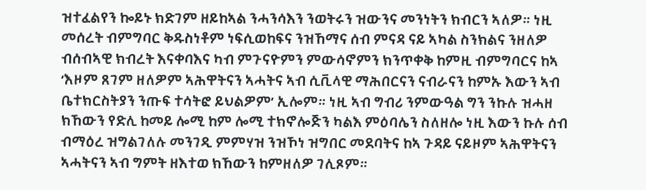ዝተፈልየን ኰይኑ ክድገም ዘይከኣል ንሓንሳእን ንወትሩን ዝውንና መንነትን ክብርን ኣለዎ። ነዚ መሰረት ብምግባር ቅዱስነቶም ነፍሲወከፍና ንዝኸማና ሰብ ምናዳ ናይ ኣካል ስንክልና ንዘለዎ ብሰብኣዊ ክብረት እናቀባእና ካብ ምጉናዮምን ምውሳኖምን ክንጥቀቅ ከምዚ ብምግባርና ከኣ ‘እዞም ጸገም ዘለዎም ኣሕዋትናን ኣሓትና ኣብ ሲቪላዊ ማሕበርናን ናብራናን ከምኡ እውን ኣብ ቤተክርስትያን ንጡፍ ተሳትፎ ይህልዎም’ ኢሎም። ነዚ ኣብ ግብሪ ንምውዓል ግን ንኩሉ ዝሓዘ ክኸውን የድሊ ከመይ ሎሚ ከም ሎሚ ተክኖሎጅን ካልእ ምዕባሌን ስለዘሎ ነዚ እውን ኩሉ ሰብ ብማዕረ ዝግልገለሉ መንገዲ ምምሃዝ ንዝኾነ ዝግበር መደባትና ከኣ ጉዳይ ናይዞም ኣሕዋትናን ኣሓትናን ኣብ ግምት ዘእተወ ክኸውን ከምዘለዎ ገሊጾም።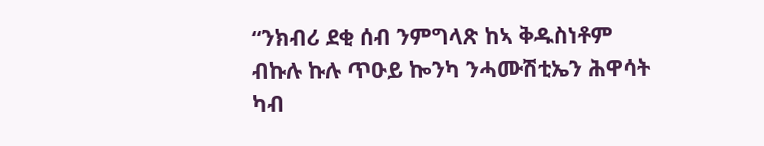“ንክብሪ ደቂ ሰብ ንምግላጽ ከኣ ቅዱስነቶም ብኩሉ ኩሉ ጥዑይ ኰንካ ንሓሙሽቲኤን ሕዋሳት ካብ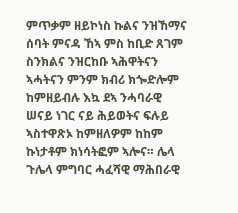ምጥቃም ዘይኮነስ ኩልና ንዝኸማና ሰባት ምናዳ ኸኣ ምስ ከቢድ ጸገም ስንክልና ንዝርከቡ ኣሕዋትናን ኣሓትናን ምንም ክብሪ ክጐድሎም ከምዘይብሉ እኳ ደኣ ንሓባራዊ ሠናይ ነገር ናይ ሕይወትና ፍሉይ ኣስተዋጽኦ ከምዘለዎም ከከም ኩነታቶም ክነሳትፎም ኣሎና። ሌላ ጉሌላ ምግባር ሓፈሻዊ ማሕበራዊ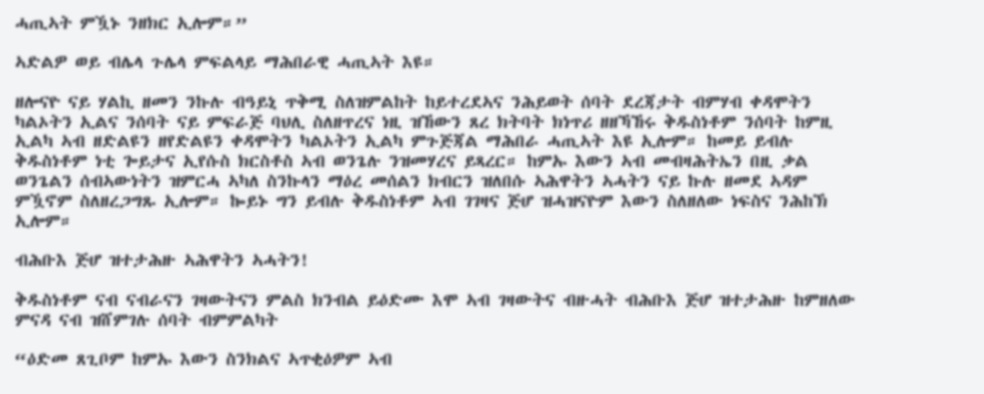ሓጢኣት ምዃኑ ንዘክር ኢሎም።”

ኣድልዎ ወይ ብሌላ ጉሌላ ምፍልላይ ማሕበራዊ ሓጢኣት እዩ።

ዘሎናዮ ናይ ሃልኪ ዘመን ንኩሉ ብዓይኒ ጥቅሚ ስለዝምልከት ከይተረደኣና ንሕይወት ሰባት ደረጃታት ብምሃብ ቀዳሞትን ካልኦትን ኢልና ንሰባት ናይ ምፍራጅ ባህሊ ስለዘጥረና ነዚ ዝኸውን ጸረ ክትባት ክነጥሪ ዘዘኻኸሩ ቅዱስነቶም ንሰባት ከምዚ ኢልካ ኣብ ዘድልዩን ዘየድልዩን ቀዳሞትን ካልኦትን ኢልካ ምጉጅጃል ማሕበራ ሓጢኣት እዩ ኢሎም። ከመይ ይብሉ ቅዱስነቶም ነቲ ጐይታና ኢየሱስ ክርስቶስ ኣብ ወንጌሉ ንዝመሃረና ይጻረር። ከምኡ እውን ኣብ መብዛሕትኤን በዚ ቃል ወንጌልን ሰብኣውነትን ዝምርሓ ኣካለ ስንኩላን ማዕረ መሰልን ክብርን ዝለበሱ ኣሕዋትን ኣሓትን ናይ ኩሉ ዘመደ ኣዳም ምዃኖም ስለዘረጋግጹ ኢሎም። ኰይኑ ግን ይብሉ ቅዱስነቶም ኣብ ገገዛና ጅሆ ዝሓዝናዮም እውን ስለዘለው ነፍስና ንሕከኽ ኢሎም።

ብሕቡእ ጅሆ ዝተታሕዙ ኣሕዋትን ኣሓትን!

ቅዱስነቶም ናብ ናብራናን ገዛውትናን ምልስ ክንብል ይዕድሙ እሞ ኣብ ገዛውትና ብዙሓት ብሕቡእ ጅሆ ዝተታሕዙ ከምዘለው ምናዳ ናብ ዝሸምገሉ ሰባት ብምምልካት

“ዕድመ ጸጊቦም ከምኡ እውን ስንክልና ኣጥቂዕዎም ኣብ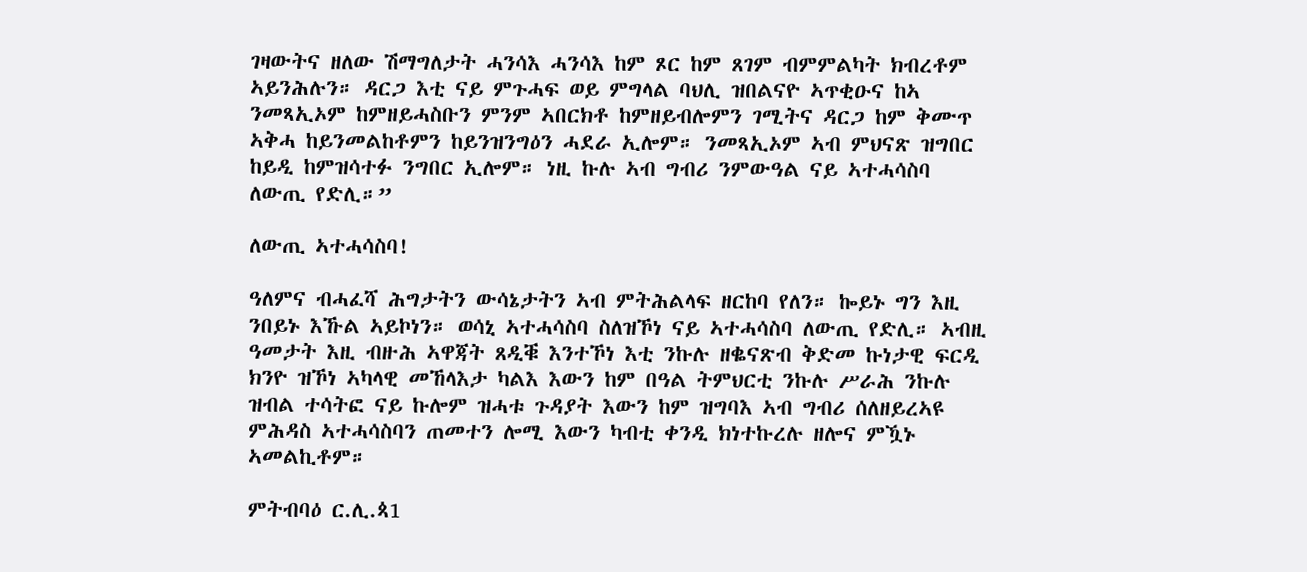ገዛውትና ዘለው ሽማግለታት ሓንሳእ ሓንሳእ ከም ጾር ከም ጸገም ብምምልካት ክብረቶም ኣይንሕሉን። ዳርጋ እቲ ናይ ምጉሓፍ ወይ ምግላል ባህሊ ዝበልናዮ ኣጥቂዑና ከኣ ንመጻኢኦም ከምዘይሓስቡን ምንም ኣበርክቶ ከምዘይብሎምን ገሚትና ዳርጋ ከም ቅሙጥ ኣቅሓ ከይንመልከቶምን ከይንዝንግዕን ሓደራ ኢሎም። ንመጻኢኦም ኣብ ምህናጽ ዝግበር ከይዲ ከምዝሳተፉ ንግበር ኢሎም። ነዚ ኩሉ ኣብ ግብሪ ንምውዓል ናይ ኣተሓሳስባ ለውጢ የድሊ።”

ለውጢ ኣተሓሳስባ!

ዓለምና ብሓፈሻ ሕግታትን ውሳኔታትን ኣብ ምትሕልላፍ ዘርከባ የለን። ኰይኑ ግን እዚ ንበይኑ እኹል ኣይኮነን። ወሳኒ ኣተሓሳስባ ስለዝኾነ ናይ ኣተሓሳስባ ለውጢ የድሊ። ኣብዚ ዓመታት እዚ ብዙሕ ኣዋጃት ጸዲቑ እንተኾነ እቲ ንኩሉ ዘቈናጽብ ቅድመ ኩነታዊ ፍርዲ ክንዮ ዝኾነ ኣካላዊ መኸላእታ ካልእ እውን ከም በዓል ትምህርቲ ንኩሉ ሥራሕ ንኩሉ ዝብል ተሳትፎ ናይ ኩሎም ዝሓቱ ጉዳያት እውን ከም ዝግባእ ኣብ ግብሪ ሰለዘይረኣዩ ምሕዳስ ኣተሓሳስባን ጠመተን ሎሚ እውን ካብቲ ቀንዲ ክነተኩረሉ ዘሎና ምዃኑ ኣመልኪቶም።

ምትብባዕ ር.ሊ.ጳ1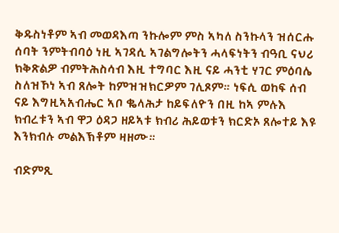ቅዱስነቶም ኣብ መወዳእጣ ንኩሎም ምስ ኣካለ ስንኩላን ዝሰርሑ ሰባት ንምትብባዕ ነዚ ኣገዳሲ ኣገልግሎትን ሓላፍነትን ብዓቢ ናህሪ ክቅጽልዎ ብምትሕስሳብ እዚ ተግባር እዚ ናይ ሓንቲ ሃገር ምዕባሌ ስለዝኾነ ኣብ ጸሎት ከምዝዝክርዎም ገሊጾም። ነፍሲ ወከፍ ሰብ ናይ እግዚኣአብሔር ኣቦ ቈላሕታ ከይፍለዮን በዚ ከኣ ምሉእ ክብረቱን ኣብ ዋጋ ዕዳጋ ዘይኣቱ ክብሪ ሕይወቱን ክርድኦ ጸሎተይ እዩ እንክብሉ መልእኽቶም ዛዘሙ።

ብድምጺ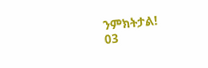ንምክትታል!
03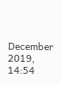December 2019, 14:54